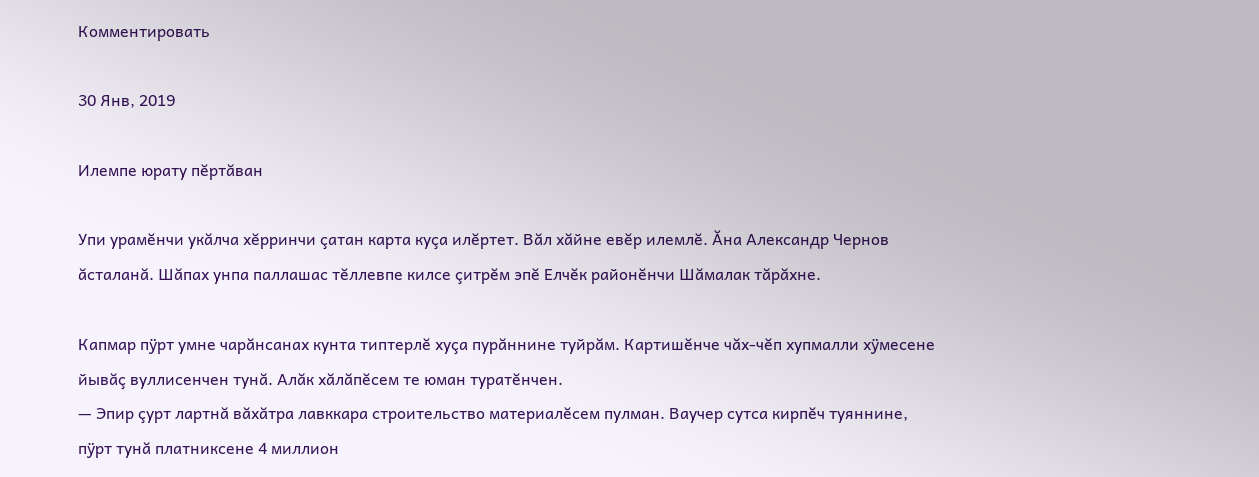Комментировать

30 Янв, 2019

Илемпе юрату пĕртăван

Упи урамĕнчи укăлча хĕрринчи çатан карта куçа илĕртет. Вăл хăйне евĕр илемлĕ. Ăна Александр Чернов ăсталанă. Шăпах унпа паллашас тĕллевпе килсе çитрĕм эпĕ Елчĕк районĕнчи Шăмалак тăрăхне.

Капмар пÿрт умне чарăнсанах кунта типтерлĕ хуçа пурăннине туйрăм. Картишĕнче чăх-чĕп хупмалли хÿмесене йывăç вуллисенчен тунă. Алăк хăлăпĕсем те юман туратĕнчен.
— Эпир çурт лартнă вăхăтра лавккара строительство материалĕсем пулман. Ваучер сутса кирпĕч туяннине, пÿрт тунă платниксене 4 миллион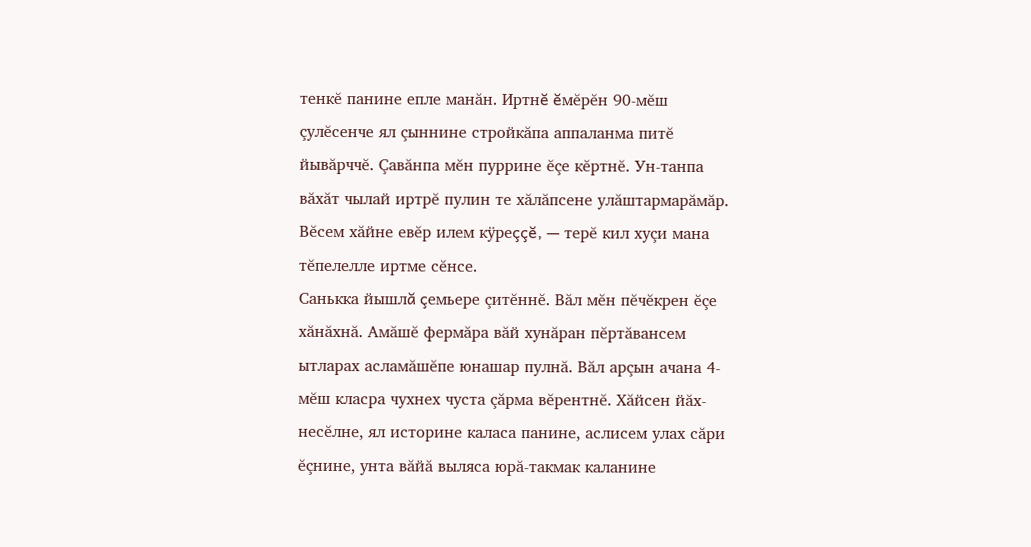тенкĕ панине епле манăн. Иртнĕ ĕмĕрĕн 90-мĕш çулĕсенче ял çыннине стройкăпа аппаланма питĕ йывăрччĕ. Çавăнпа мĕн пуррине ĕçе кĕртнĕ. Ун-танпа вăхăт чылай иртрĕ пулин те хăлăпсене улăштармарăмăр. Вĕсем хăйне евĕр илем кÿреççĕ, — терĕ кил хуçи мана тĕпелелле иртме сĕнсе.
Санькка йышлă çемьере çитĕннĕ. Вăл мĕн пĕчĕкрен ĕçе хăнăхнă. Амăшĕ фермăра вăй хунăран пĕртăвансем ытларах асламăшĕпе юнашар пулнă. Вăл арçын ачана 4-мĕш класра чухнех чуста çăрма вĕрентнĕ. Хăйсен йăх-несĕлне, ял историне каласа панине, аслисем улах сăри ĕçнине, унта вăйă выляса юрă-такмак каланине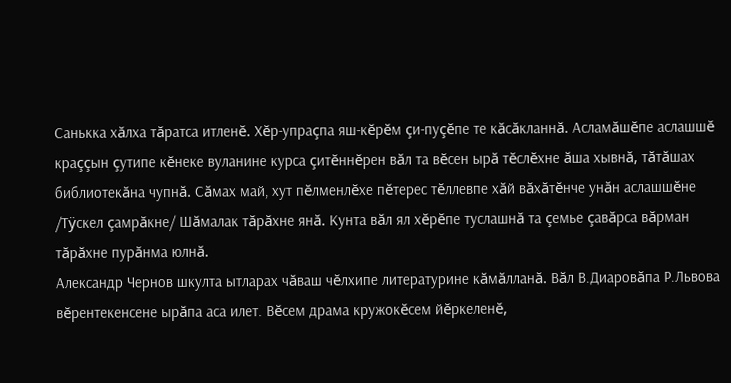Санькка хăлха тăратса итленĕ. Хĕр-упраçпа яш-кĕрĕм çи-пуçĕпе те кăсăкланнă. Асламăшĕпе аслашшĕ краççын çутипе кĕнеке вуланине курса çитĕннĕрен вăл та вĕсен ырă тĕслĕхне ăша хывнă, тăтăшах библиотекăна чупнă. Сăмах май, хут пĕлменлĕхе пĕтерес тĕллевпе хăй вăхăтĕнче унăн аслашшĕне /Тÿскел çамрăкне/ Шăмалак тăрăхне янă. Кунта вăл ял хĕрĕпе туслашнă та çемье çавăрса вăрман тăрăхне пурăнма юлнă.
Александр Чернов шкулта ытларах чăваш чĕлхипе литературине кăмăлланă. Вăл В.Диаровăпа Р.Львова вĕрентекенсене ырăпа аса илет. Вĕсем драма кружокĕсем йĕркеленĕ,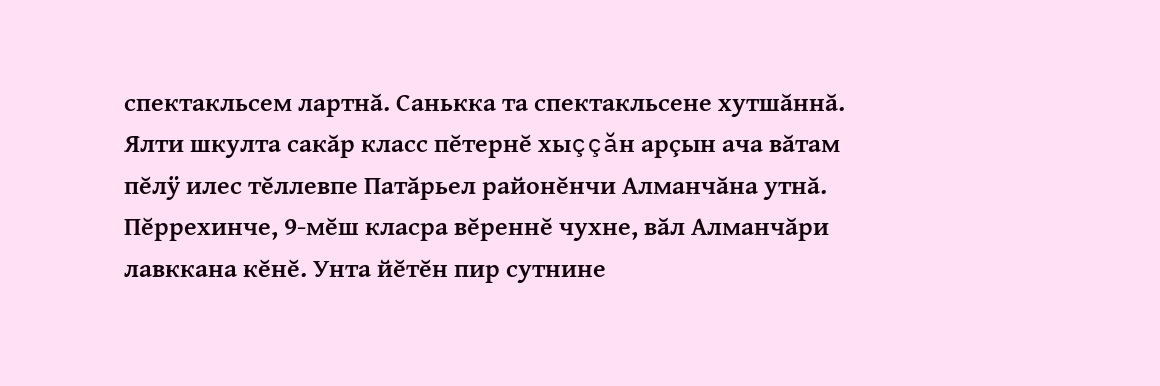спектакльсем лартнă. Санькка та спектакльсене хутшăннă.
Ялти шкулта сакăр класс пĕтернĕ хыççăн арçын ача вăтам пĕлÿ илес тĕллевпе Патăрьел районĕнчи Алманчăна утнă. Пĕррехинче, 9-мĕш класра вĕреннĕ чухне, вăл Алманчăри лавккана кĕнĕ. Унта йĕтĕн пир сутнине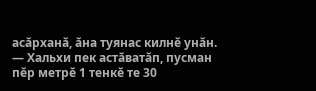асăрханă, ăна туянас килнĕ унăн.
— Хальхи пек астăватăп, пусман пĕр метрĕ 1 тенкĕ те 30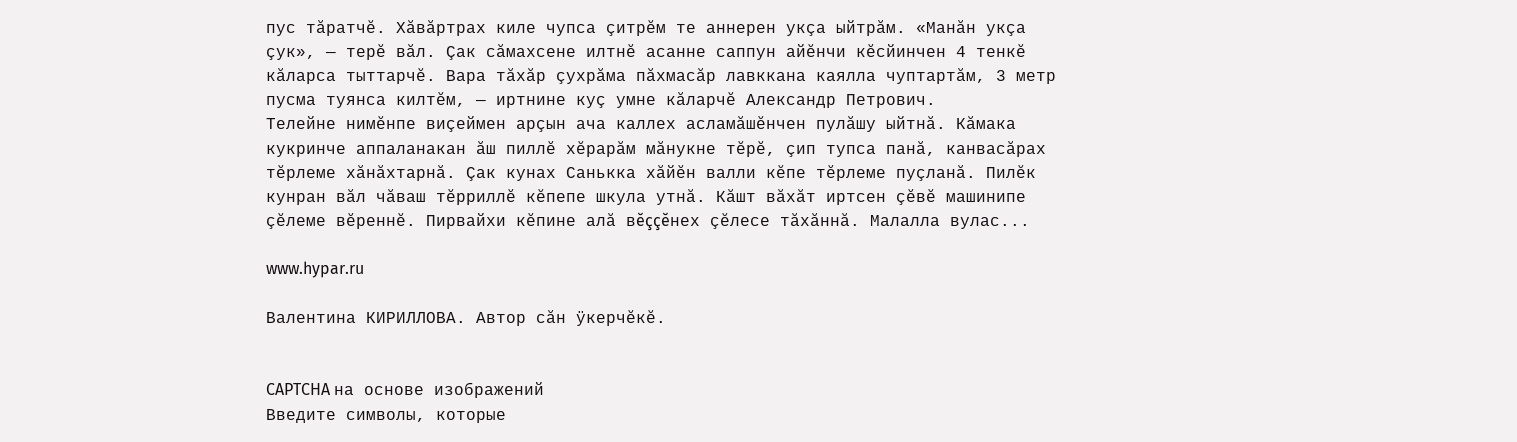пус тăратчĕ. Хăвăртрах киле чупса çитрĕм те аннерен укçа ыйтрăм. «Манăн укçа çук», — терĕ вăл. Çак сăмахсене илтнĕ асанне саппун айĕнчи кĕсйинчен 4 тенкĕ кăларса тыттарчĕ. Вара тăхăр çухрăма пăхмасăр лавккана каялла чуптартăм, 3 метр пусма туянса килтĕм, — иртнине куç умне кăларчĕ Александр Петрович.
Телейне нимĕнпе виçеймен арçын ача каллех асламăшĕнчен пулăшу ыйтнă. Кăмака кукринче аппаланакан ăш пиллĕ хĕрарăм мăнукне тĕрĕ, çип тупса панă, канвасăрах тĕрлеме хăнăхтарнă. Çак кунах Санькка хăйĕн валли кĕпе тĕрлеме пуçланă. Пилĕк кунран вăл чăваш тĕрриллĕ кĕпепе шкула утнă. Кăшт вăхăт иртсен çĕвĕ машинипе çĕлеме вĕреннĕ. Пирвайхи кĕпине алă вĕççĕнех çĕлесе тăхăннă. Малалла вулас...

www.hypar.ru

Валентина КИРИЛЛОВА. Автор сăн ÿкерчĕкĕ.


CAPTCHA на основе изображений
Введите символы, которые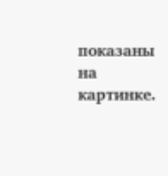показаны на картинке.